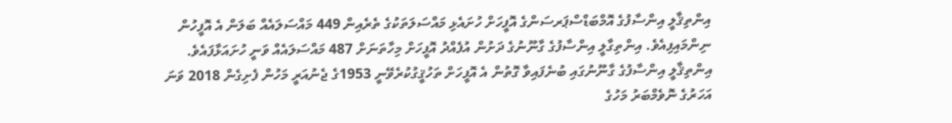އިންތިޤާލީ އިންސާފުގެ އޮމްބަޑްސްޕަރސަންގެ އޮފީހަށް ހުށައެޅި މައްސަލަތަކުގެ ތެރެއިން 449 މައްސަލައެއް ބަލަން އެ އޮފީހުން ނިންމައިފިއެވެ. އިންތިގާލީ އިންސާފުގެ ގާނޫނުގެ ދަށުން އުފެއްދު އޮފީހަށް މިހާތަނަށް 487 މައްސަލައެއް ވަނީ ހުށައަޅާފައެވެ.
އިންތިޤާލީ އިންސާފުގެ ގާނޫނުގައި ބުނެފައިވާ ގޮތުން އެ އޮފީހަށް ތަހުޤީގުކުރެވޭނީ 1953ގެ ޖެނުއަރީ މަހުން ފެށިގެން 2018 ވަނަ އަހަރުގެ ނޮވެމްބަރު މަހުގެ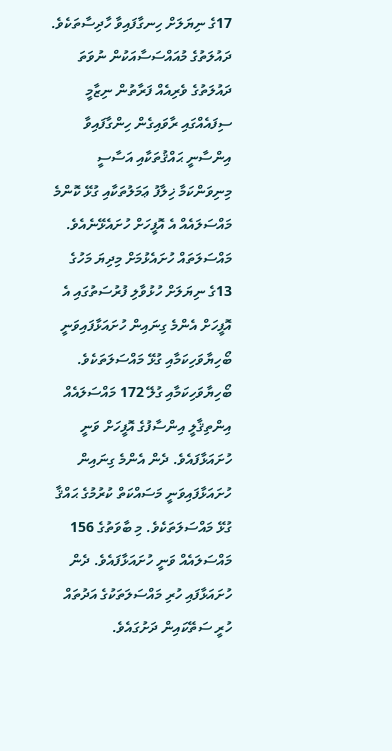17ގެ ނިޔަލަށް ހިނގާފައިވާ ހާދިސާތަކެވެ. ދައުލަތުގެ މުއައްސަސާއަކުން ނުވަތަ ދައުލަތުގެ ވެރިއެއް ފަރާތުން ނިޒާމީ ސިފައެއްގައި ރާވައިގެން ހިންގާފައިވާ އިންސާނީ ޙައްޤުތަކާއި އަސާސީ މިނިވަންކަމާ ޚިލާފު ޢަމަލުތަކާއި ގުޅޭ ކޮންމެ މައްސަލައެއް އެ އޮފީހަށް ހުށައެޅޭނެއެވެ.
މައްސަލަތައް ހުށައެޅުމަށް މިދިޔަ މަހުގެ 13ގެ ނިޔަލަށް ހުޅުވާލި ފުރުސަތުގައި އެ އޮފީހަށް އެންމެ ގިނައިން ހުށައަޅާފައިވަނީ ބޯހިޔާވަހިކަމާއި ގުޅޭ މައްސަލަތަކެވެ. ބޯހިޔާވަހިކަމާއި ގުލޭ 172 މައްސަލައެއް އިންތިޤާލީ އިންސާފުގެ އޮފީހަށް ވަނީ ހުށައަޅާފައެވެ. ދެން އެންމެ ގިނައިން ހުށައަޅާފައިވަނީ މަސައްކަތް ކުރުމުގެ ޙައްޤާ ގުޅޭ މައްސަލަތަކެވެ. މި ބާވަތުގެ 156 މައްސަލައެއް ވަނީ ހުށައަޅާފައެވެ. ދެން ހުށައަޅާފައި ހުރި މައްސަލަތަކުގެ އަދުތައް ހުރީ ސަތޭކައިން ދަށުގައެވެ.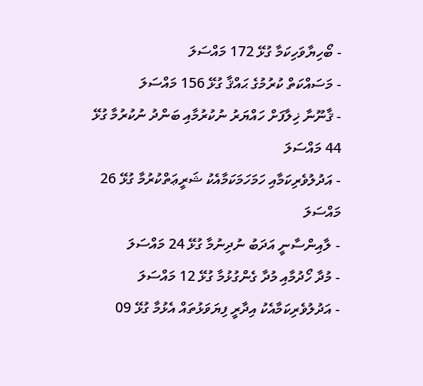- ބޯހިޔާވަހިކަމާ ގުޅޭ 172 މައްސަލަ
- މަސައްކަތް ކުރުމުގެ ޙައްޤާ ގުޅޭ 156 މައްސަލަ
- ޤާނޫނާ ޚިލާފަށް ހައްޔަރު ނުކުރުމާއި ބަންދު ނުކުރުމާ ގުޅޭ 44 މައްސަލަ
- އަދުލުވެރިކަމާއި ހަމަހަމަކަމާއެކު ޝަރީޢަތްކުރުމާ ގުޅޭ 26 މައްސަލަ
- ލާއިންސާނީ އަދަބު ނުދިނުމާ ގުޅޭ 24 މައްސަލަ
- މުދާ ހޯދުމާއި މުދާ ގެންގުޅުމާ ގުޅޭ 12 މައްސަލަ
- އަދުލުވެރިކަމާއެކު އިދާރީ ފިޔަވަޅުތައް އެޅުމާ ގުޅޭ 09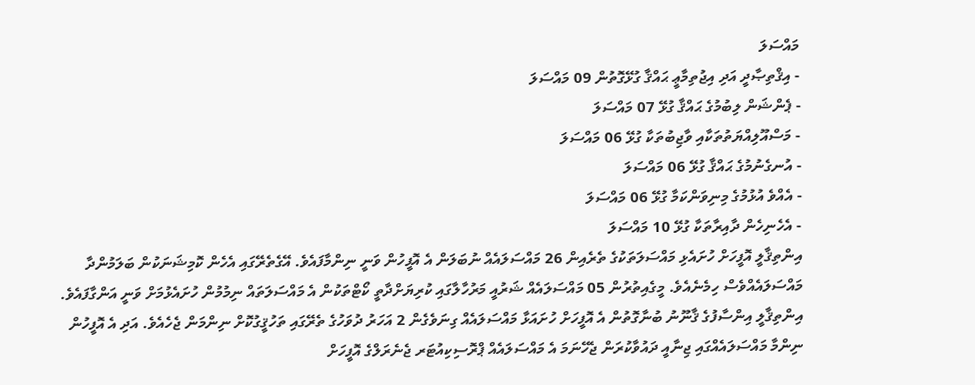މައްސަލަ
- އިޤްތިޞާދީ އަދި އިޖުތިމާޢީ ޙައްޤާ ގުޅޭގޮތުން 09 މައްސަލަ
- ޕެންޝަން ލިބުމުގެ ޙައްޤާ ގުޅޭ 07 މައްސަލަ
- މަސްއޫލިއްޔަތުތަކާއި ވާޖިބުތަކާ ގުޅޭ 06 މައްސަލަ
- އުނގެނުމުގެ ޙައްޤާ ގުޅޭ 06 މައްސަލަ
- އެއްވެ އުޅުމުގެ މިނިވަންކަމާ ގުޅޭ 06 މައްސަލަ
- އެހެނިހެން ދާއިރާތަކާ ގުޅޭ 10 މައްސަލަ
އިންތިޤާލީ އޮފީހަށް ހުށައެޅި މައްސަލަތަކުގެ ތެރެއިން 26 މައްސަލައެއް ނުބަލަން އެ އޮފީހުން ވަނީ ނިންމާފައެވެ. އޭގެތެރޭގައި އެހެން ކޮމިޝަނަކުން ބަލަމުންދާ މައްސަލައެއްވެސް ހިމެނެއެވެ. މީގެއިތުރުން 05 މައްސަލައެއް ޝަރުއީ މަރުހާލާގައި ކުރިޔަށްދާތީ ކޯޓްތަކުން އެ މައްސަލަތައް ނިމުމުން ހުށައެޅުމަށް ވަނީ އަންގާފައެވެ.
އިންތިޤާލީ އިންސާފުގެ ޤާނޫނު ބުނާގޮތުން އެ އޮފީހަށް ހުށައަޅާ މައްސަލައެއް ގިނަވެގެން 2 އަހަރު ދުވަހުގެ ތެރޭގައި ތަހުޤީގުކޮށް ނިންމަން ޖެހެއެވެ. އަދި އެ އޮފީހުން ނިންމާ މައްސަލައެއްގައި ޖިނާއީ ދައުވާކުރަން ޖެހޭނަމަ އެ މައްސަލައެއް ޕްރޮސިކިއުޓަރ ޖެނެރަލްގެ އޮފީހަށް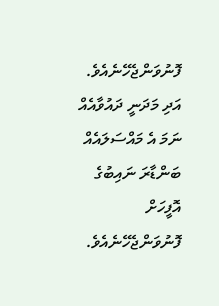ފޮނުވަންޖެހޭނެއެވެ. އަދި މަދަނީ ދައުވާއެއް ނަމަ އެ މައްސަލައެއް ބަންޑާރަ ނައިބުގެ އޮފީހަށް ފޮނުވަންޖެހޭނެއެވެ.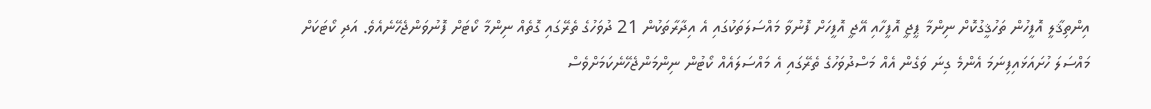އިންތިޤާލީ އޮފީހުން ތަހުޤީގުކޮށް ނިންމާ ޕީޖީ އޮފީހާއި އޭޖީ އޮފީހަށް ފޮނުވާ މައްސަލަތަކުގައި އެ އިދާރާތަކުން 21 ދުވަހުގެ ތެރޭގައި ގޮތެއް ނިންމާ ކޯޓަށް ފޮނުވަންޖެހޭނެއެވެ. އަދި ކޯޓަކަށް މައްސަލަ ހުށައަޅައިފިނަމަ އެންމެ ގިނަ ވަގެން އެއް މަސްދުވަހުގެ ތެރޭގައި އެ މައްސަލައެއް ކޯޓުން ނިންމަންޖެހޭނެކަމަށްވެސް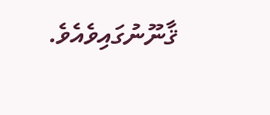ޤާނޫނުގައިވެއެވެ.